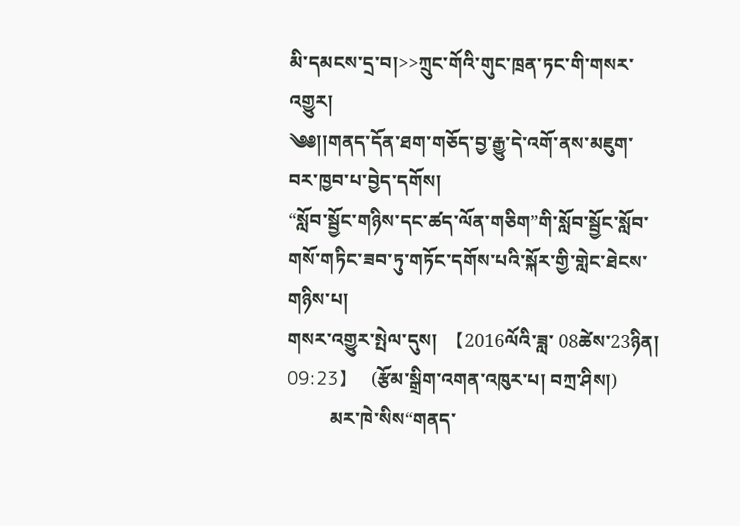མི་དམངས་དྲ་བ།>>ཀྲུང་གོའི་གུང་ཁྲན་ཏང་གི་གསར་འགྱུར།
༄༅།།གནད་དོན་ཐག་གཅོད་བྱ་རྒྱུ་དེ་འགོ་ནས་མཇུག་བར་ཁྱབ་པ་བྱེད་དགོས།
“སློབ་སྦྱོང་གཉིས་དང་ཚད་ལོན་གཅིག”གི་སློབ་སྦྱོང་སློབ་གསོ་གཏིང་ཟབ་ཏུ་གཏོང་དགོས་པའི་སྐོར་གྱི་གླེང་ཐེངས་གཉིས་པ།
གསར་འགྱུར་སྤེལ་དུས།  【2016ལོའི་ཟླ་ 08ཚེས་23ཉིན། 09:23】   (རྩོམ་སྒྲིག་འགན་འཁུར་པ། བཀྲ་ཤིས།)
         མར་ཁེ་སིས“གནད་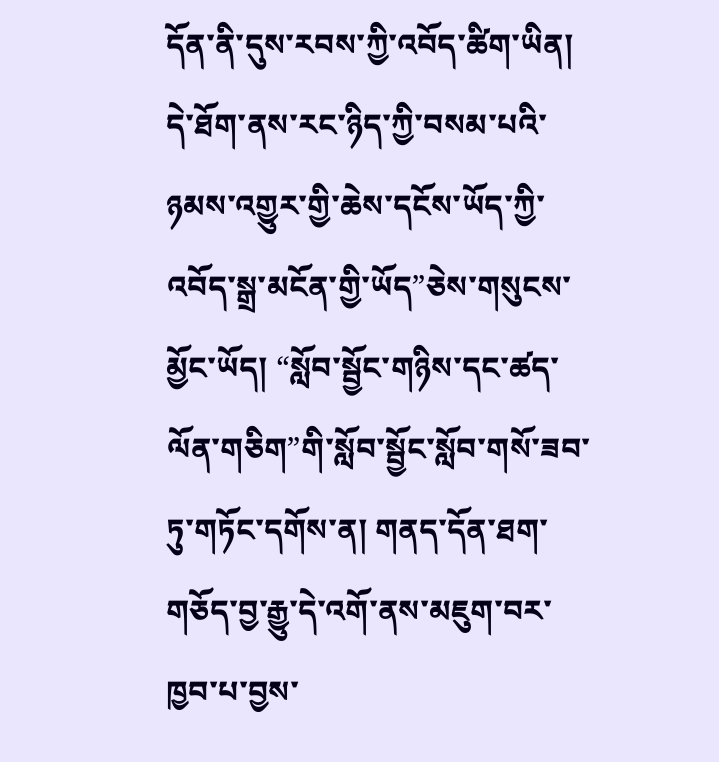དོན་ནི་དུས་རབས་ཀྱི་འབོད་ཚིག་ཡིན། དེ་ཐོག་ནས་རང་ཉིད་ཀྱི་བསམ་པའི་ཉམས་འགྱུར་གྱི་ཆེས་དངོས་ཡོད་ཀྱི་འབོད་སྒྲ་མངོན་གྱི་ཡོད”ཅེས་གསུངས་མྱོང་ཡོད། “སློབ་སྦྱོང་གཉིས་དང་ཚད་ལོན་གཅིག”གི་སློབ་སྦྱོང་སློབ་གསོ་ཟབ་ཏུ་གཏོང་དགོས་ན། གནད་དོན་ཐག་གཅོད་བྱ་རྒྱུ་དེ་འགོ་ནས་མཇུག་བར་ཁྱབ་པ་བྱས་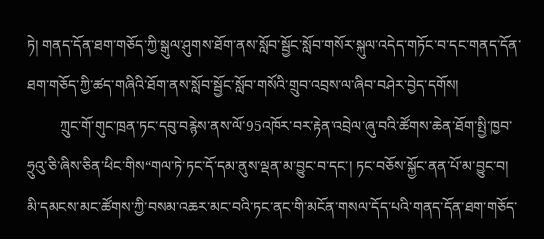ཏེ། གནད་དོན་ཐག་གཅོད་ཀྱི་སྒུལ་ཤུགས་ཐོག་ནས་སློབ་སྦྱོང་སློབ་གསོར་སྐུལ་འདེད་གཏོང་བ་དང་གནད་དོན་ཐག་གཅོད་ཀྱི་ཚད་གཞིའི་ཐོག་ནས་སློབ་སྦྱོང་སློབ་གསོའི་གྲུབ་འབྲས་ལ་ཞིབ་བཤེར་བྱེད་དགོས།
         ཀྲུང་གོ་གུང་ཁྲན་ཏང་དབུ་བརྙེས་ནས་ལོ་95འཁོར་བར་རྟེན་འབྲེལ་ཞུ་བའི་ཚོགས་ཆེན་ཐོག་སྤྱི་ཁྱབ་ཧྲུའུ་ཅི་ཞིས་ཅིན་ཕིང་གིས“གལ་ཏེ་ཏང་དོ་དམ་ནུས་ལྡན་མ་བྱུང་བ་དང་། ཏང་བཅོས་སྐྱོང་ནན་པོ་མ་བྱུང་བ། མི་དམངས་མང་ཚོགས་ཀྱི་བསམ་འཆར་མང་བའི་ཏང་ནང་གི་མངོན་གསལ་དོད་པའི་གནད་དོན་ཐག་གཅོད་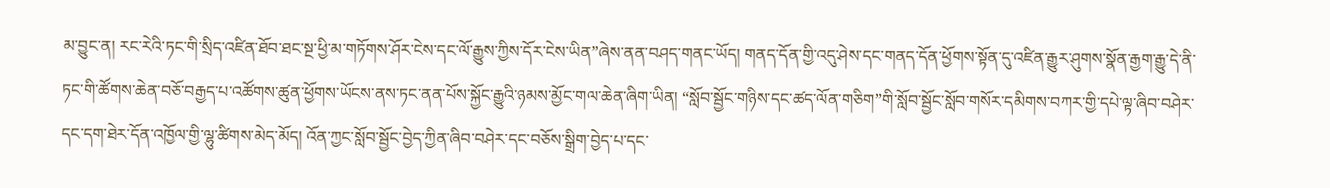མ་བྱུང་ན། རང་རེའི་ཏང་གི་སྲིད་འཛིན་ཐོབ་ཐང་སྔ་ཕྱི་མ་གཏོགས་ཤོར་ངེས་དང་ལོ་རྒྱུས་ཀྱིས་དོར་ངེས་ཡིན”ཞེས་ནན་བཤད་གནང་ཡོད། གནད་དོན་གྱི་འདུ་ཤེས་དང་གནད་དོན་ཕྱོགས་སྟོན་དུ་འཛིན་རྒྱུར་ཤུགས་སྣོན་རྒྱག་རྒྱུ་དེ་ནི་ཏང་གི་ཚོགས་ཆེན་བཅོ་བརྒྱད་པ་འཚོགས་ཚུན་ཕྱོགས་ཡོངས་ནས་ཏང་ནན་པོས་སྐྱོང་རྒྱུའི་ཉམས་མྱོང་གལ་ཆེན་ཞིག་ཡིན། “སློབ་སྦྱོང་གཉིས་དང་ཚད་ལོན་གཅིག”གི་སློབ་སྦྱོང་སློབ་གསོར་དམིགས་བཀར་གྱི་དཔེ་ལྟ་ཞིབ་བཤེར་དང་དག་ཐེར་དོན་འཁྱོལ་གྱི་ལྷུ་ཚིགས་མེད་མོད། འོན་ཀྱང་སློབ་སྦྱོང་བྱེད་ཀྱིན་ཞིབ་བཤེར་དང་བཅོས་སྒྲིག་བྱེད་པ་དང་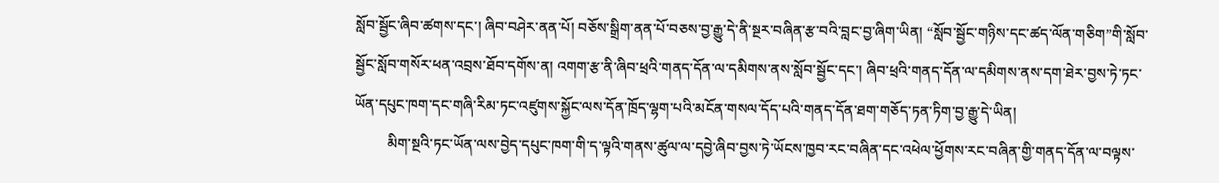སློབ་སྦྱོང་ཞིབ་ཚགས་དང་། ཞིབ་བཤེར་ནན་པོ། བཅོས་སྒྲིག་ནན་པོ་བཅས་བྱ་རྒྱུ་དེ་ནི་སྔར་བཞིན་རྩ་བའི་བླང་བྱ་ཞིག་ཡིན། “སློབ་སྦྱོང་གཉིས་དང་ཚད་ལོན་གཅིག”གི་སློབ་སྦྱོང་སློབ་གསོར་ཕན་འབྲས་ཐོབ་དགོས་ན། འགག་རྩ་ནི་ཞིབ་ཕྲའི་གནད་དོན་ལ་དམིགས་ནས་སློབ་སྦྱོང་དང་། ཞིབ་ཕྲའི་གནད་དོན་ལ་དམིགས་ནས་དག་ཐེར་བྱས་ཏེ་ཏང་ཡོན་དཔུང་ཁག་དང་གཞི་རིམ་ཏང་འཛུགས་སྐྱོང་ལས་དོན་ཁྲོད་ལྷག་པའི་མངོན་གསལ་དོད་པའི་གནད་དོན་ཐག་གཅོད་ཏན་ཏིག་བྱ་རྒྱུ་དེ་ཡིན།
         མིག་སྔའི་ཏང་ཡོན་ལས་བྱེད་དཔུང་ཁག་གི་ད་ལྟའི་གནས་ཚུལ་ལ་དབྱེ་ཞིབ་བྱས་ཏེ་ཡོངས་ཁྱབ་རང་བཞིན་དང་འཕེལ་ཕྱོགས་རང་བཞིན་གྱི་གནད་དོན་ལ་བལྟས་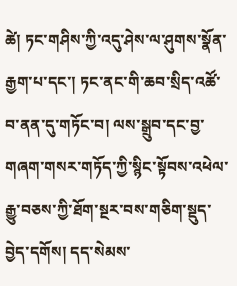ཚེ། ཏང་གཤིས་ཀྱི་འདུ་ཤེས་ལ་ཤུགས་སྣོན་རྒྱག་པ་དང་། ཏང་ནང་གི་ཆབ་སྲིད་འཚོ་བ་ནན་དུ་གཏོང་བ། ལས་སྒྲུབ་དང་བྱ་གཞག་གསར་གཏོད་ཀྱི་སྙིང་སྟོབས་འཕེལ་རྒྱུ་བཅས་ཀྱི་ཐོག་སྔར་བས་གཅིག་སྡུད་བྱེད་དགོས། དད་སེམས་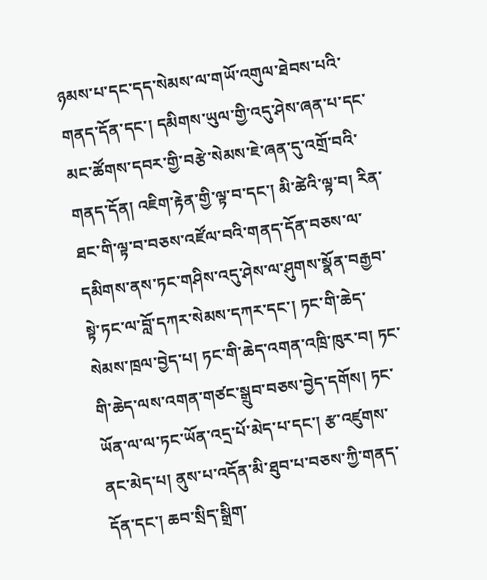ཉམས་པ་དང་དད་སེམས་ལ་གཡོ་འགུལ་ཐེབས་པའི་གནད་དོན་དང་། དམིགས་ཡུལ་གྱི་འདུ་ཤེས་ཞན་པ་དང་མང་ཚོགས་དབར་གྱི་བརྩེ་སེམས་ཇེ་ཞན་དུ་འགྲོ་བའི་གནད་དོན། འཇིག་རྟེན་གྱི་ལྟ་བ་དང་། མི་ཚེའི་ལྟ་བ། རིན་ཐང་གི་ལྟ་བ་བཅས་འཛོལ་བའི་གནད་དོན་བཅས་ལ་དམིགས་ནས་ཏང་གཤིས་འདུ་ཤེས་ལ་ཤུགས་སྣོན་བརྒྱབ་སྟེ་ཏང་ལ་བློ་དཀར་སེམས་དཀར་དང་། ཏང་གི་ཆེད་སེམས་ཁྲལ་བྱེད་པ། ཏང་གི་ཆེད་འགན་འཁྲི་ཁུར་བ། ཏང་གི་ཆེད་ལས་འགན་གཙང་སྒྲུབ་བཅས་བྱེད་དགོས། ཏང་ཡོན་ལ་ལ་ཏང་ཡོན་འདྲ་པོ་མེད་པ་དང་། རྩ་འཛུགས་ནང་མེད་པ། ནུས་པ་འདོན་མི་ཐུབ་པ་བཅས་ཀྱི་གནད་དོན་དང་། ཆབ་སྲིད་སྒྲིག་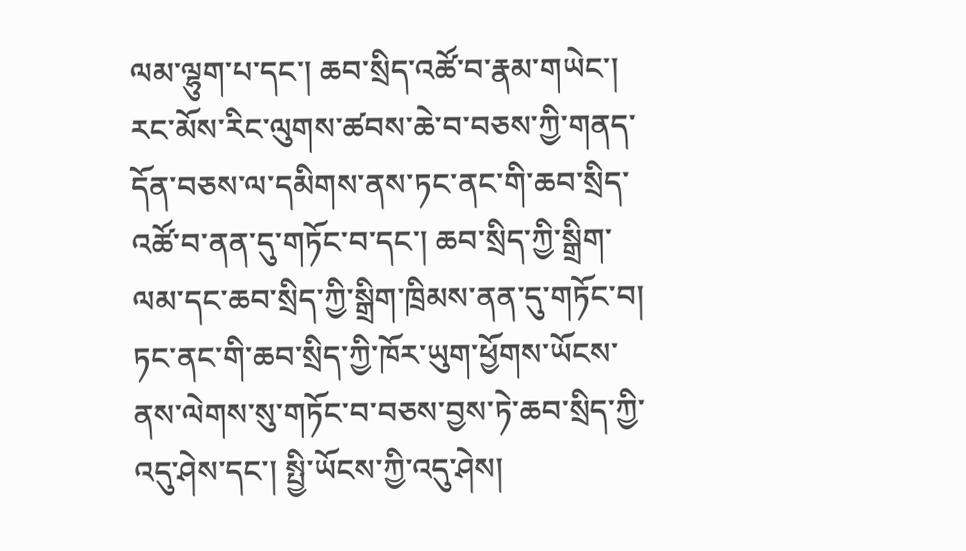ལམ་ལྷུག་པ་དང་། ཆབ་སྲིད་འཚོ་བ་རྣམ་གཡེང་། རང་མོས་རིང་ལུགས་ཚབས་ཆེ་བ་བཅས་ཀྱི་གནད་དོན་བཅས་ལ་དམིགས་ནས་ཏང་ནང་གི་ཆབ་སྲིད་འཚོ་བ་ནན་དུ་གཏོང་བ་དང་། ཆབ་སྲིད་ཀྱི་སྒྲིག་ལམ་དང་ཆབ་སྲིད་ཀྱི་སྒྲིག་ཁྲིམས་ནན་དུ་གཏོང་བ། ཏང་ནང་གི་ཆབ་སྲིད་ཀྱི་ཁོར་ཡུག་ཕྱོགས་ཡོངས་ནས་ལེགས་སུ་གཏོང་བ་བཅས་བྱས་ཏེ་ཆབ་སྲིད་ཀྱི་འདུ་ཤེས་དང་། སྤྱི་ཡོངས་ཀྱི་འདུ་ཤེས།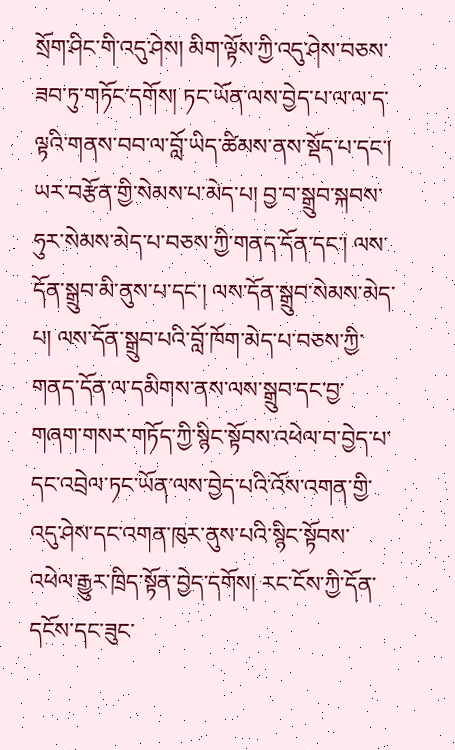སྲོག་ཤིང་གི་འདུ་ཤེས། མིག་ལྟོས་ཀྱི་འདུ་ཤེས་བཅས་ཟབ་ཏུ་གཏོང་དགོས། ཏང་ཡོན་ལས་བྱེད་པ་ལ་ལ་ད་ལྟའི་གནས་བབ་ལ་བློ་ཡིད་ཚིམས་ནས་སྡོད་པ་དང་། ཡར་བརྩོན་གྱི་སེམས་པ་མེད་པ། བྱ་བ་སྒྲུབ་སྐབས་ཧུར་སེམས་མེད་པ་བཅས་ཀྱི་གནད་དོན་དང་། ལས་དོན་སྒྲུབ་མི་ནུས་པ་དང་། ལས་དོན་སྒྲུབ་སེམས་མེད་པ། ལས་དོན་སྒྲུབ་པའི་བློ་ཁོག་མེད་པ་བཅས་ཀྱི་གནད་དོན་ལ་དམིགས་ནས་ལས་སྒྲུབ་དང་བྱ་གཞག་གསར་གཏོད་ཀྱི་སྙིང་སྟོབས་འཕེལ་བ་བྱེད་པ་དང་འབྲེལ་ཏང་ཡོན་ལས་བྱེད་པའི་འོས་འགན་གྱི་འདུ་ཤེས་དང་འགན་ཁུར་ནུས་པའི་སྙིང་སྟོབས་འཕེལ་རྒྱུར་ཁྲིད་སྟོན་བྱེད་དགོས། རང་ངོས་ཀྱི་དོན་དངོས་དང་ཟུང་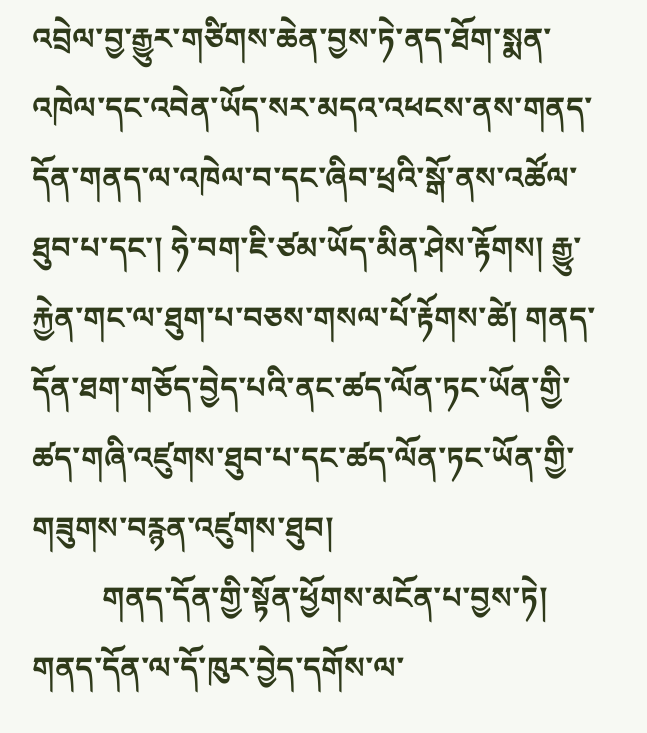འབྲེལ་བྱ་རྒྱུར་གཙིགས་ཆེན་བྱས་ཏེ་ནད་ཐོག་སྨན་འཁེལ་དང་འབེན་ཡོད་སར་མདའ་འཕངས་ནས་གནད་དོན་གནད་ལ་འཁེལ་བ་དང་ཞིབ་ཕྲའི་སྒོ་ནས་འཚོལ་ཐུབ་པ་དང་། ཧེ་བག་ཇི་ཙམ་ཡོད་མིན་ཤེས་རྟོགས། རྒྱུ་རྐྱེན་གང་ལ་ཐུག་པ་བཅས་གསལ་པོ་རྟོགས་ཚེ། གནད་དོན་ཐག་གཅོད་བྱེད་པའི་ནང་ཚད་ལོན་ཏང་ཡོན་གྱི་ཚད་གཞི་འཛུགས་ཐུབ་པ་དང་ཚད་ལོན་ཏང་ཡོན་གྱི་གཟུགས་བརྙན་འཛུགས་ཐུབ།
         གནད་དོན་གྱི་སྟོན་ཕྱོགས་མངོན་པ་བྱས་ཏེ། གནད་དོན་ལ་དོ་ཁུར་བྱེད་དགོས་ལ་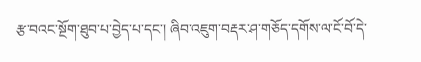རྩ་བའང་སྔོག་ཐུབ་པ་བྱེད་པ་དང་། ཞིབ་འཇུག་བརྡར་ཤ་གཅོད་དགོས་ལ་ངོ་བོ་དེ་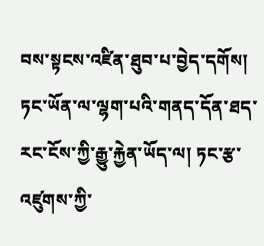བས་སྟངས་འཛིན་ཐུབ་པ་བྱེད་དགོས། ཏང་ཡོན་ལ་ལྷག་པའི་གནད་དོན་ཐད་རང་ངོས་ཀྱི་རྒྱུ་རྐྱེན་ཡོད་ལ། ཏང་རྩ་འཛུགས་ཀྱི་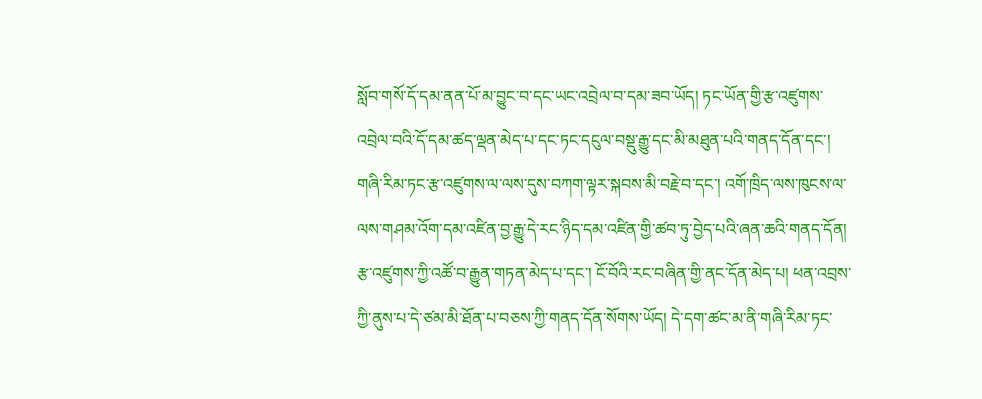སློབ་གསོ་དོ་དམ་ནན་པོ་མ་བྱུང་བ་དང་ཡང་འབྲེལ་བ་དམ་ཟབ་ཡོད། ཏང་ཡོན་གྱི་རྩ་འཛུགས་འབྲེལ་བའི་དོ་དམ་ཚད་ལྡན་མེད་པ་དང་ཏང་དངུལ་བསྡུ་རྒྱུ་དང་མི་མཐུན་པའི་གནད་དོན་དང་། གཞི་རིམ་ཏང་རྩ་འཛུགས་ལ་ལས་དུས་བཀག་ལྟར་སྐབས་མི་བརྗེ་བ་དང་། འགོ་ཁྲིད་ལས་ཁུངས་ལ་ལས་གཤམ་འོག་དམ་འཛིན་བྱ་རྒྱུ་དེ་རང་ཉིད་དམ་འཛིན་གྱི་ཚབ་ཏུ་བྱེད་པའི་ཞན་ཆའི་གནད་དོན། རྩ་འཛུགས་ཀྱི་འཚོ་བ་རྒྱུན་གཏན་མེད་པ་དང་། ངོ་བོའི་རང་བཞིན་གྱི་ནང་དོན་མེད་པ། ཕན་འབྲས་ཀྱི་ནུས་པ་དེ་ཙམ་མི་ཐོན་པ་བཅས་ཀྱི་གནད་དོན་སོགས་ཡོད། དེ་དག་ཚང་མ་ནི་གཞི་རིམ་ཏང་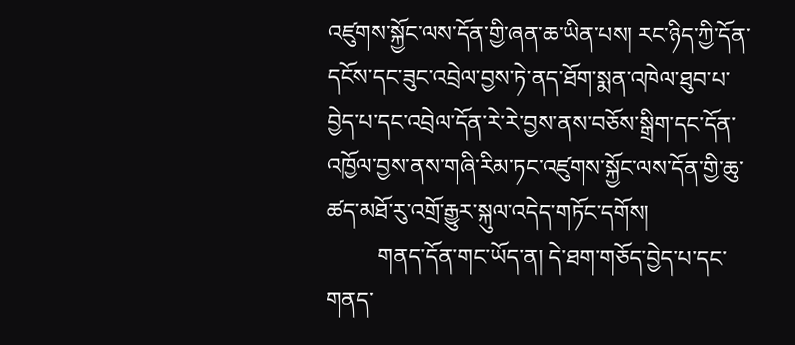འཛུགས་སྐྱོང་ལས་དོན་གྱི་ཞན་ཆ་ཡིན་པས། རང་ཉིད་ཀྱི་དོན་དངོས་དང་ཟུང་འབྲེལ་བྱས་ཏེ་ནད་ཐོག་སྨན་འཁེལ་ཐུབ་པ་བྱེད་པ་དང་འབྲེལ་དོན་རེ་རེ་བྱས་ནས་བཅོས་སྒྲིག་དང་དོན་འཁྱོལ་བྱས་ནས་གཞི་རིམ་ཏང་འཛུགས་སྐྱོང་ལས་དོན་གྱི་ཆུ་ཚད་མཐོ་རུ་འགྲོ་རྒྱུར་སྐུལ་འདེད་གཏོང་དགོས།
         གནད་དོན་གང་ཡོད་ན། དེ་ཐག་གཅོད་བྱེད་པ་དང་གནད་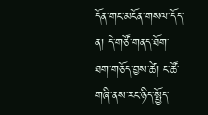དོན་གང་མངོན་གསལ་དོད་ན། དེ་གཙོ་གནད་ཐོག་ཐག་གཅོད་བྱས་ཚེ། ང་ཚོ་གཞི་ནས་རང་ཉིད་སྤྱོད་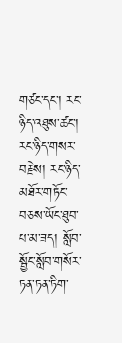གཙང་དང་། རང་ཉིད་འཐུས་ཚང་། རང་ཉིད་གསར་བརྗེས། རང་ཉིད་མཐོར་གཏོང་བཅས་ཡོང་ཐུབ་པ་མ་ཟད། སློབ་སྦྱོང་སློབ་གསོར་ཏན་ཏན་ཏིག་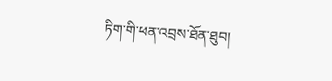ཏིག་གི་ཕན་འབྲས་ཐོན་ཐུབ།